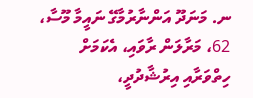ނ. މަނަދޫ އަންނާރުމާގޭ ނައީމާ މޫސާ، 62، މަރާލަން ރާވައި، އެކަމަށް ހިތްވަރާއި އިރުޝާދުދީ،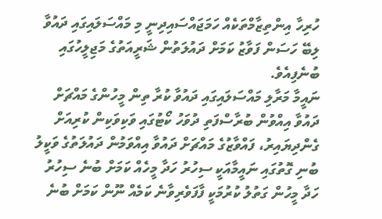ހުރިހާ އިންތިޒާމްތަކެއް ހަމަޖައްސައިދިނީ މި މައްސަލައިގައި ދައުވާ ލިބޭ ހަސަން ފަވާޒު ކަމަށް ދައުލަތުން ޝަރީއަތުގެ މަޖިލީހުގައި ބުނެފިއެވެ.
ނައީމާ މަރާލި މައްސަލައިގައި ދައުވާ ކުރާ ތިން މީހުންގެ މައްޗަށް ދައުވާ އިއްވުން ބުރާސްފަތި ދުވަހު ކޯޓުގައި ވަކިވަކިން ކުރިއަށް ގެންދިޔައިރު، ފައްވާޒުގެ މައްޗަށް ދައުވާ އިއްވަމުން ދައުލަތުގެ ވަކީލު ބުނި ގޮތުގައި ނައީމާއަކީ ސިހުރު ހަދާ މީހެއް ކަމަށް ބުނެ ސިހުރު ހަދާ މީހުން ގަތުލު ކުރުމަކީ ފާފަވެރިވާނެ ކަމެއް ނޫން ކަމަށް ބުނެ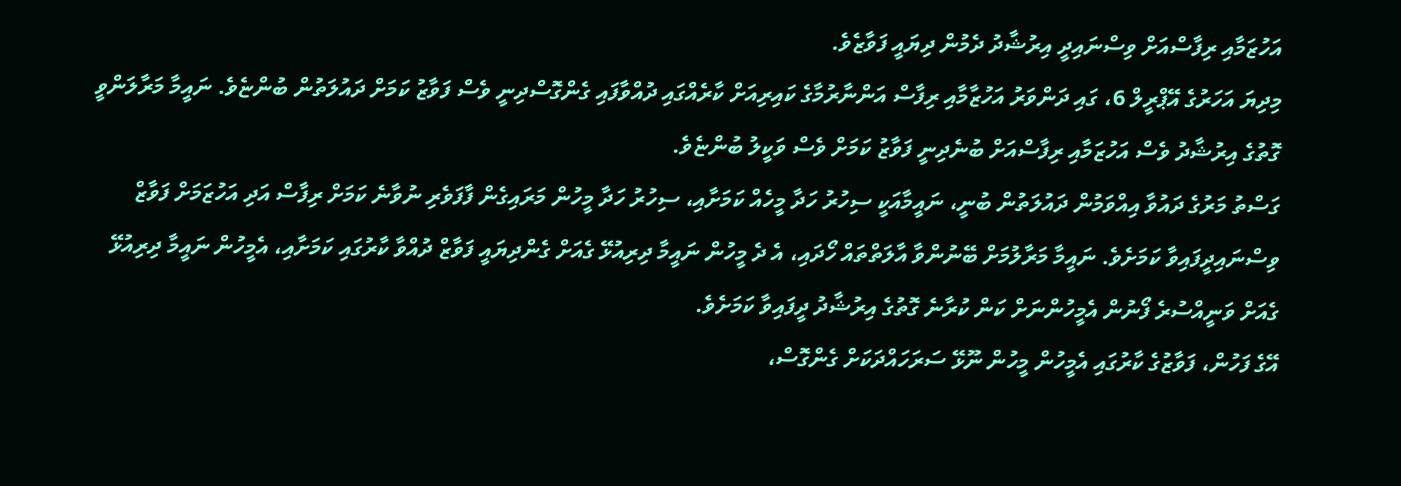އަހުޒަމާއި ރިފާސްއަށް ވިސްނައިދީ އިރުޝާދު ދެމުން ދިޔައީ ފަވާޒެވެ.
މިދިޔަ އަހަރުގެ އޭޕްރީލް 6، ގައި ދަންވަރު އަހުޒާމާއި ރިފާސް އަންނާރުމާގެ ކައިރިއަށް ކާރެއްގައި ދުއްވާފައި ގެންގޮސްދިނީ ވެސް ފަވާޒު ކަމަށް ދައުލަތުން ބުންޏެވެ. ނައީމާ މަރާލަންވީ ގޮތުގެ އިރުޝާދު ވެސް އަހުޒަމާއި ރިފާސްއަށް ބުނެދިނީ ފަވާޒު ކަމަށް ވެސް ވަކީލު ބުންޏެވެ.
ގަސްތު މަރުގެ ދައުވާ އިއްވަމުން ދައުލަތުން ބުނީ، ނައީމާއަކީ ސިހުރު ހަދާ މީހެއް ކަމަށާއި، ސިހުރު ހަދާ މީހުން މަރައިގެން ފާފަވެރި ނުވާނެ ކަމަށް ރިފާސް އަދި އަހުޒަމަށް ފަވާޒް ވިސްނައިދީފައިވާ ކަމަށެވެ. ނައީމާ މަރާލުމަށް ބޭނުންވާ އާލަތްތައް ހޯދައި، އެ ދެ މީހުން ނައީމާ ދިރިއުޅޭ ގެއަށް ގެންދިޔައީ ފަވާޒް ދުއްވާ ކާރުގައި ކަމަށާއި، އެމީހުން ނައީމާ ދިރިއުޅޭ ގެއަށް ވަނީއްސުރެ ފޯނުން އެމީހުންނަށް ކަން ކުރާނެ ގޮތުގެ އިރުޝާދު ދީފައިވާ ކަމަށެވެ.
އޭގެ ފަހުން، ފަވާޒުގެ ކާރުގައި އެމީހުން މީހުން ނޫޅޭ ސަރަހައްދަކަށް ގެންގޮސް،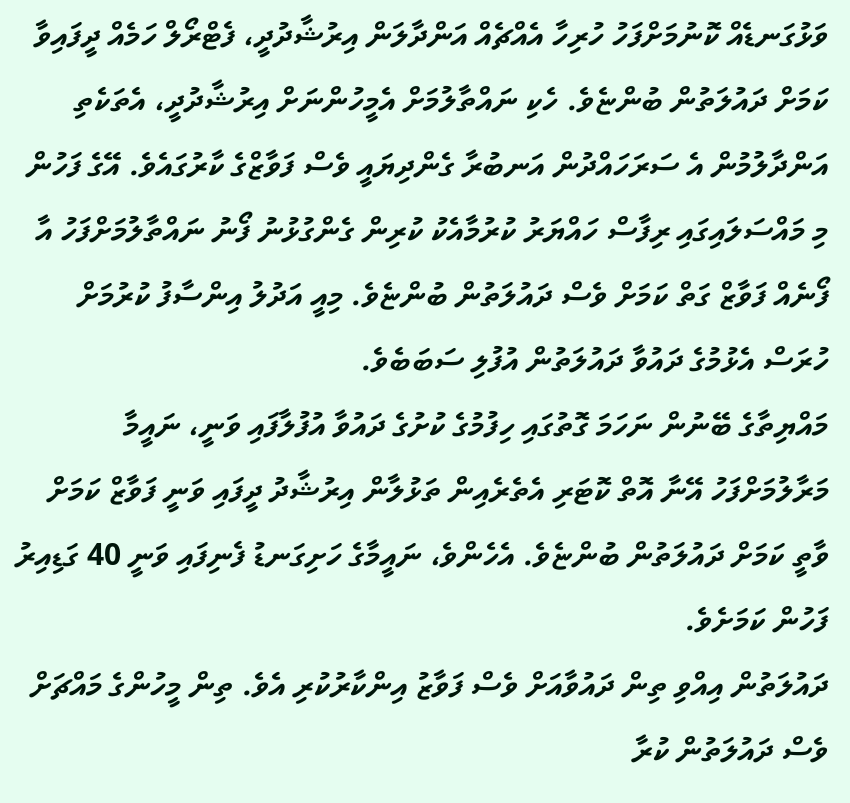ވަޅުގަނޑެއް ކޮނުމަށްފަހު ހުރިހާ އެއްޗެއް އަންދާލަން އިރުޝާދުދީ، ފެޓްރޯލް ހަމެއް ދީފައިވާ ކަމަށް ދައުލަތުން ބުންޏެވެ. ހެކި ނައްތާލުމަށް އެމީހުންނަށް އިރުޝާދުދީ، އެތަކެތި އަންދާލުމުން އެ ސަރަހައްދުން އަނބުރާ ގެންދިޔައީ ވެސް ފަވާޒްގެ ކާރުގައެވެ. އޭގެ ފަހުން މި މައްސަލައިގައި ރިފާސް ހައްޔަރު ކުރުމާއެކު ކުރިން ގެންގުޅުނު ފޯނު ނައްތާލުމަށްފަހު އާ ފޯނެއް ފަވާޒް ގަތް ކަމަށް ވެސް ދައުލަތުން ބުންޏެވެ. މިއީ އަދުލު އިންސާފު ކުރުމަށް ހުރަސް އެޅުމުގެ ދައުވާ ދައުލަތުން އުފުލި ސަބަބެވެ.
މައްޔިތާގެ ބޭނުން ނަހަމަ ގޮތުގައި ހިފުމުގެ ކުށުގެ ދައުވާ އުފުލާފައި ވަނީ، ނައީމާ މަރާލުމަށްފަހު އޭނާ އޮތް ކޮޓަރި އެތެރެއިން ތަޅުލާން އިރުޝާދު ދީފައި ވަނީ ފަވާޒް ކަމަށް ވާތީ ކަމަށް ދައުލަތުން ބުންޏެވެ. އެހެންވެ، ނައީމާގެ ހަށިގަނޑު ފެނިފައި ވަނީ 40 ގަޑިއިރު ފަހުން ކަމަށެވެ.
ދައުލަތުން އިއްވި ތިން ދައުވާއަށް ވެސް ފަވާޒު އިންކާރުކުރި އެވެ. ތިން މީހުންގެ މައްޗަށް ވެސް ދައުލަތުން ކުރާ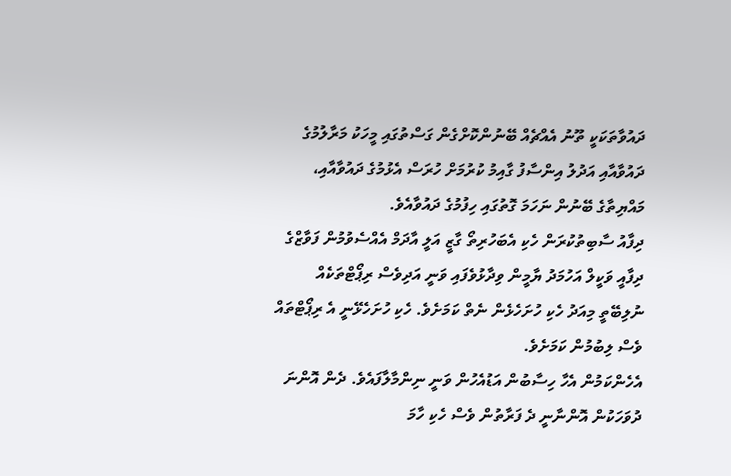ދައުވާތަކަކީ ތޫނު އެއްޗެއް ބޭނުންކޮށްގެން ގަސްތުގައި މީހަކު މަރާލުމުގެ ދައުވާއާއި އަދުލު އިންސާފު ގާއިމު ކުރުމަށް ހުރަސް އެޅުމުގެ ދައުވާއާއި، މައްޔިތާގެ ބޭނުން ނަހަމަ ގޮތުގައި ހިފުމުގެ ދައުވާއެވެ.
ދިފާއު ސާބިތުކުރަން ހެކި އެބަހުރިތޯ ގާޒީ އަލީ އާދަމް އެއްސެވުމުން ފަވާޒްގެ ދިފާއީ ވަކީލް އަހުމަދު ޔާމީން ވިދާޅުވެފައި ވަނީ އަދިވެސް ރިޕޯޓްތަކެއް ނުލިބޭތީ މިއަދު ހެކި ހުށަހެޅެން ނެތް ކަމަށެވެ. ހެކި ހުށަހެޅޭނީ އެ ރިޕޯޓްތައް ވެސް ލިބުމުން ކަމަށެވެ.
އެހެންކަމުން އެހާ ހިސާބުން އަޑުއެހުން ވަނީ ނިންމާލާފައެވެ. ދެން އޮންނަ ދުވަހަކުން އޮންނާނީ ދެ ފަރާތުން ވެސް ހެކި ހާމަ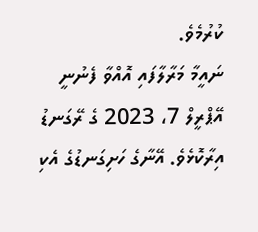ކުރުމެވެ.
ނައީމާ މަރާލާފައި އޮއްވާ ފެނުނީ އޭޕްރީލް 7، 2023 ގެ ރޭގަނޑު އިރާކޮޅެވެ. އޭނާގެ ހަށިގަނޑުގެ އެކި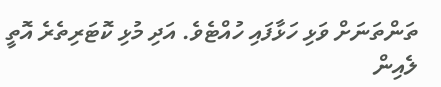ތަންތަނަށް ވަޅި ހަޅާފައި ހުއްޓެވެ. އަދި މުޅި ކޮޓަރިތެރެ އޮތީ ލެއިން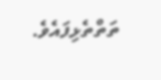ތަތްތެޅިފައެވެ.